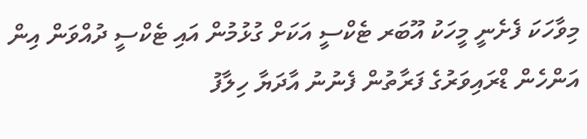މިވާހަކަ ފެށެނީ މީހަކު އޫބަރ ޓެކްސީ އަކަށް ގުޅުމުން އައި ޓެކްސީ ދުއްވަން އިން އަންހެން ޑްރައިވަރުގެ ފަރާތުން ފެނުނު އާދަޔާ ހިލާފު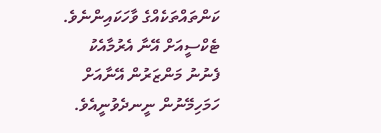ކަންތައްތަކެއްގެ ވާހަކައިންނެވެ. ޓެކްސީއަށް އޭނާ އެރުމާއެކު ފެނުނު މަންޒަރުން އޭނާއަށް ހަމަހިމޭނުން ނީނދެވުނީއެވެ.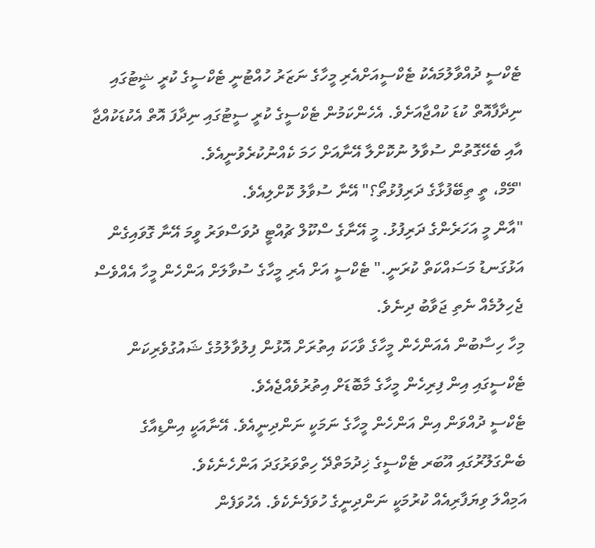ޓެކްސީ ދުއްވާލުމައެކު ޓެކްސީއަށްއެރި މީހާގެ ނަޒަރު ހުއްޓުނީ ޓެކްސީގެ ކުރީ ޝީޓުގައި ނިދާފާއޮތް ކުޑަ ކުއްޖާއަށެވެ. އެހެންކަމުން ޓެކްސީގެ ކުރީ ސީޓުގައި ނިދާފަ އޮތް އެކުޑަކުއްޖާ އާއި ބެހޭގޮތުން ސުވާލު ނުކޮށްލާ އޭނާއަށް ހަމަ ކެއްނުކުރެވުނީއެވެ.
"މޭމް، ތީ ތިބޭފުޅާގެ ދަރިފުޅުތޯ؟" އޭނާ ސުވާލު ކޮށްލިއެވެ.
"އާން މީ އަހަރެންގެ ދަރިފުޅު. މީ އޭނާގެ ސްކޫލް ޗުއްޓީ ދުވަސްވަރު ވީމަ އޭނާ ގޮވައިގެން އަޅުގަނޑު މަސައްކަތް ކުރަނީ." ޓެކްސީ އަށް އެރި މީހާގެ ސުވާލަށް އަންހެން މީހާ އެއްވެސް ޖެހިލުމެއް ނެތި ޖަވާބު ދިނެވެ.
މިހާ ހިސާބުން އެއަންހެން މީހާގެ ވާހަކަ އިތުރަށް އޮޅުން ފިލުވާލުމުގެ ޝައުގުވެރިކަން ޓެކްސީގައި އިން ފިރިހެން މީހާގެ މާބޮޑަށް އިތުރުވެއްޖެއެވެ.
ޓެކްސީ ދުއްވަން އިން އަންހެން މީހާގެ ނަމަކީ ނަންދިނީއެވެ. އޭނާއަކީ އިންޑިއާގެ ބެންގަލޫރުގައި އޫބަރ ޓެކްސީގެ ޚިދުމަތްދޭ ހިތްވަރުގަދަ އަންހެނެކެވެ.
އަމިއްލަ ވިޔަފާރިއެއް ކުރުމަކީ ނަންދިނީގެ ހުވަފެނެކެވެ. އެހުވަފެން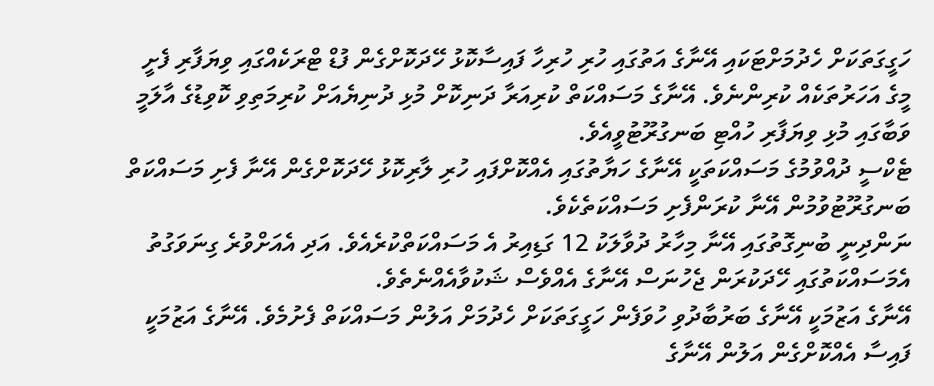ހަގީގަތަކަށް ހެދުމަށްޓަކައި އޭނާގެ އަތުގައި ހުރި ހުރިހާ ފައިސާކޮޅު ހޭދަކޮށްގެން ފުޑް ޓްރަކެއްގައި ވިޔަފާރި ފެށީ މީގެ އަހަރުތަކެއް ކުރިންނެވެ. އޭނާގެ މަސައްކަތް ކުރިއަރާ ދަނިކޮށް މުޅި ދުނިޔެއަށް ކުރިމަތިވި ކޮވިޑުގެ އާލަމީ ވަބާގައި މުޅި ވިޔަފާރި ހުއްޓި ބަނގުރޫޓުވީއެވެ.
ޓެކްސީ ދުއްވުމުގެ މަސައްކަތަކީ އޭނާގެ ހަޔާތުގައި އެއްކޮށްފައި ހުރި ލާރިކޮޅު ހޭދަކޮށްގެން އޭނާ ފެށި މަސައްކަތް ބަނގުރޫޓުވުމުން އޭނާ ކުރަންފެށި މަސައްކަތެކެވެ.
ނަންދިނީ ބުނިގޮތުގައި އޭނާ މިހާރު ދުވާލަކު 12 ގަޑިއިރު އެ މަސައްކަތްކުރެއެވެ. އަދި އެއަށްވުރެ ގިނަވަގުތު އެމަސައްކަތުގައި ހޭދަކުރަން ޖެހުނަސް އޭނާގެ އެއްވެސް ޝަކުވާއެއްނެތެވެ.
އޭނާގެ އަޒުމަކީ އޭނާގެ ބަރުބާދުވި ހުވަފެން ހަގީގަތަކަށް ހެދުމަށް އަލުން މަސައްކަތް ފެށުމެވެ. އޭނާގެ އަޒުމަކީ ފައިސާ އެއްކޮށްގެން އަލުން އޭނާގެ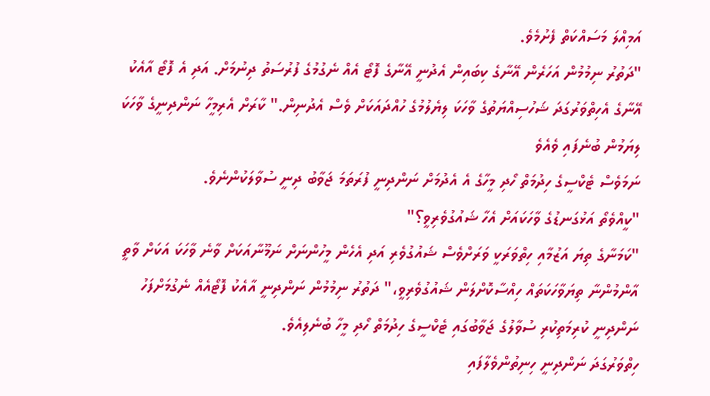އަމިއްލަ މަސައްކަތް ފެށުމެވެ.
"ދަތުރު ނިމުމުން އަހަރެން އޭނާގެ ކިބައިން އެދުނީ އޭނާގެ ފޮޓޯ އެއް ނެގުމުގެ ފުރުސަތު ދިނުމަށް. އަދި އެ ފޮޓޯ އާއެކު އޭނާގެ އެހިތްވަރުގަދަ ޝަހުސިއްޔަތުގެ ވާހަކަ ލިޔެލުމުގެ ހުއްދައަކަށް ވެސް އެދުނިން." ކާރަށް އެރިމީހާ ނަންދިނީގެ ވާހަކަ ލިޔަމުން ބުނެފައި ވެއެވެ
ނަމަވެސް ޓެކްސީގެ ހިދުމަތް ހޯދި މީހާގެ އެ އެދުމަށް ނަންދިނީ ފުރަތަމަ ޖަވާބު ދިނީ ސުވާލަކުންނެވެ.
"ކީއްވެތޯ އަޅުގަނޑުގެ ވާހަކައަށް އެހާ ޝައުގުވެރިވީ؟"
"ކަމަނާގެ ތިޔަ އަޒުމާއި ހިތްވަރަކީ ވަރަށްވެސް ޝައުގުވެރި އަދި އެހެން މީހުންނަށް ނަމޫނާއަކަށް ވާނެ ވާހަކަ އަކަށް ވާތީ އާންމުންނާ ތިޔަވާހަކަތައް ހިއްސާކޮށްލަން ޝައުގުވެރިވީ،" ދަތުރު ނިމުމުން ނަންދިނީ އާއެކު ފޮޓޯއެއް ނެގުމަށްފަހު ނަންދިނީ ކުރިމަތިކުރި ސުވާލުގެ ޖަވާބުގައި ޓެކްސީގެ ހިދުމަތް ހޯދި މީހާ ބުނެލިއެވެ.
ހިތްވަރުގަދަ ނަންދިނީ ހިނިތުންވެލާފައި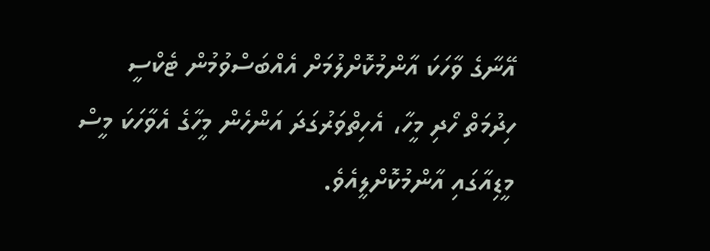އޭނާގެ ވާހަކަ އާންމުކޮށްލުމަށް އެއްބަސްވުމުން ޓެކްސީ ހިދުމަތް ހޯދި މީހާ، އެހިތްވަރުގަދަ އަންހެން މީހާގެ އެވާހަކަ މީސް މީޑިއާގައި އާންމުކޮށްލީއެވެ.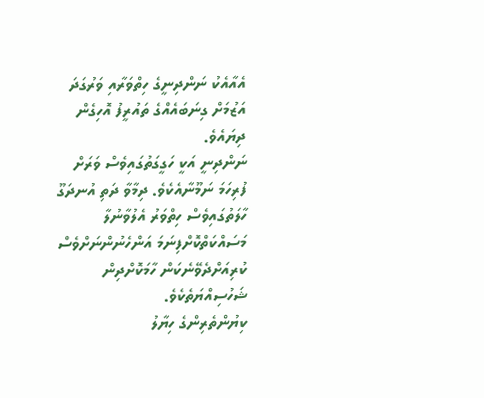އެއާއެކު ނަންދިނީގެ ހިތްވަރާއި ވަރުގަދަ އަޒުމަށް ގިނަބައެއްގެ ތައުރީފު އޮހިގެން ދިޔައެވެ.
ނަންދިނީ އަކީ ހަގީގަތުގައިވެސް ވަރަށް ފުރިހަމަ ނަމޫނާއެކެވެ. ދިމާވާ ދަތި އުނދަގޫ ހާލަތުގައިވެސް ހިތްވަރު އެލުވާނުލާ މަސައްކަތްކޮށްފިނަމަ އަންހެނުންނަށްވެސް ކުރިއަށްދެވޭނެކަން ހާމަކޮށްދިން ޝަހުސިއްޔަތެކެވެ.
ކިޔުންތެރިންގެ ހިޔާލު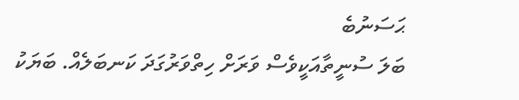ޙަސަނުބެ
ބަލަ ސުނީތާއަކީވެސް ވަރަށް ހިތްވަރުގަދަ ކަނބަލެއް. ބަޔަކު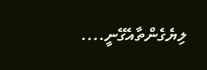ލިޔެގެންތާއެގޭނީ....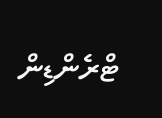ޓްރެންޑިން